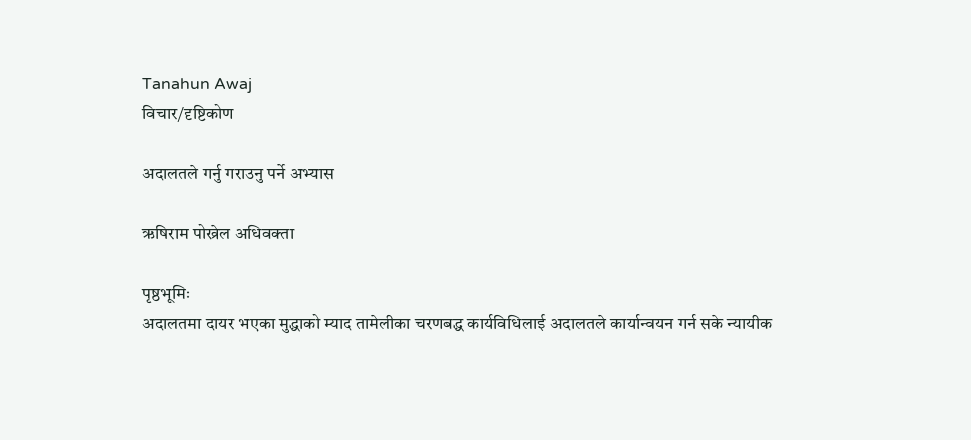Tanahun Awaj
विचार/दृष्टिकोण

अदालतले गर्नु गराउनु पर्ने अभ्यास

ऋषिराम पोख्रेल अधिवक्ता

पृष्ठभूमिः
अदालतमा दायर भएका मुद्धाको म्याद तामेलीका चरणबद्ध कार्यविधिलाई अदालतले कार्यान्वयन गर्न सके न्यायीक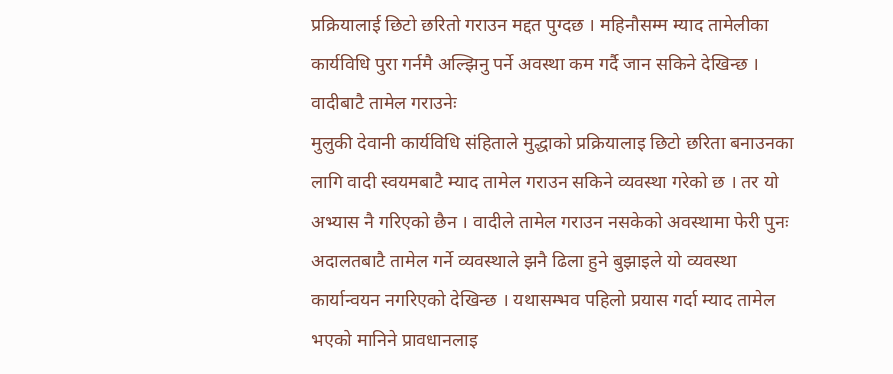प्रक्रियालाई छिटो छरितो गराउन मद्दत पुग्दछ । महिनौसम्म म्याद तामेलीका कार्यविधि पुरा गर्नमै अल्झिनु पर्ने अवस्था कम गर्दै जान सकिने देखिन्छ ।
वादीबाटै तामेल गराउनेः
मुलुकी देवानी कार्यविधि संहिताले मुद्धाको प्रक्रियालाइ छिटो छरिता बनाउनका लागि वादी स्वयमबाटै म्याद तामेल गराउन सकिने व्यवस्था गरेको छ । तर यो अभ्यास नै गरिएको छैन । वादीले तामेल गराउन नसकेको अवस्थामा फेरी पुनः अदालतबाटै तामेल गर्ने व्यवस्थाले झनै ढिला हुने बुझाइले यो व्यवस्था कार्यान्वयन नगरिएको देखिन्छ । यथासम्भव पहिलो प्रयास गर्दा म्याद तामेल भएको मानिने प्रावधानलाइ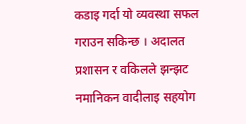कडाइ गर्दा यो व्यवस्था सफल गराउन सकिन्छ । अदालत प्रशासन र वकिलले झन्झट नमानिकन वादीलाइ सहयोग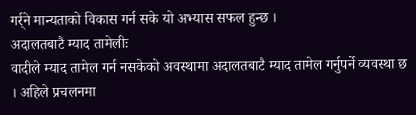गर्र्ने मान्यताको विकास गर्न सके यो अभ्यास सफल हुन्छ ।
अदालतबाटै म्याद तामेलीः
वादीले म्याद तामेल गर्न नसकेको अवस्थामा अदालतबाटै म्याद तामेल गर्नुपर्ने व्यवस्था छ । अहिले प्रचलनमा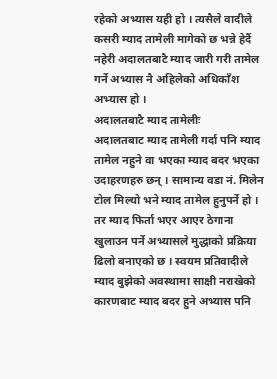रहेको अभ्यास यही हो । त्यसैले वादीले कसरी म्याद तामेली मागेको छ भन्ने हेर्दै नहेरी अदालतबाटै म्याद जारी गरी तामेल गर्ने अभ्यास नै अहिलेको अधिकाँश अभ्यास हो ।
अदालतबाटै म्याद तामेलीः
अदालतबाट म्याद तामेली गर्दा पनि म्याद तामेल नहुने वा भएका म्याद बदर भएका उदाहरणहरु छन् । सामान्य वडा नं. मिलेन टोल मिल्यो भने म्याद तामेल हुनुपर्ने हो । तर म्याद फिर्ता भएर आएर ठेगाना खुलाउन पर्ने अभ्यासले मुद्धाको प्रक्रिया ढिलो बनाएको छ । स्वयम प्रतिवादीले म्याद बुझेको अवस्थामा साक्षी नराखेको कारणबाट म्याद बदर हुने अभ्यास पनि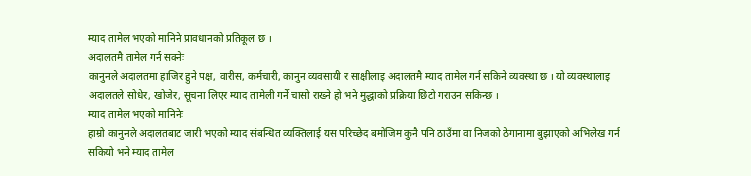म्याद तामेल भएको मानिने प्रावधानको प्रतिकूल छ ।
अदालतमै तामेल गर्न सक्नेः
कानुनले अदालतमा हाजिर हुने पक्ष, वारीस, कर्मचारी, कानुन व्यवसायी र साक्षीलाइ अदालतमै म्याद तामेल गर्न सकिने व्यवस्था छ । यो व्यवस्थालाइ अदालतले सोधेर, खोजेर, सूचना लिएर म्याद तामेली गर्ने चासो राख्ने हो भने मुद्धाको प्रक्रिया छिटो गराउन सकिन्छ ।
म्याद तामेल भएको मानिनेः
हाम्रो कानुनले अदालतबाट जारी भएको म्याद संबन्धित व्यक्तिलाई यस परिच्छेद बमोजिम कुनै पनि ठाउँमा वा निजको ठेगानामा बुझाएको अभिलेख गर्न सकियो भने म्याद तामेल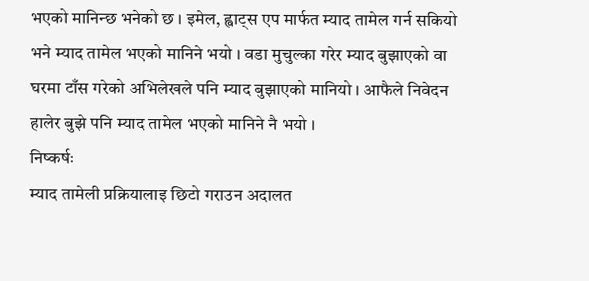भएको मानिन्छ भनेको छ । इमेल, ह्वाट्स एप मार्फत म्याद तामेल गर्न सकियो भने म्याद तामेल भएको मानिने भयो । वडा मुचुल्का गरेर म्याद बुझाएको वा घरमा टाँस गरेको अभिलेखले पनि म्याद बुझाएको मानियो । आफैले निवेदन हालेर बुझे पनि म्याद तामेल भएको मानिने नै भयो ।
निष्कर्षः
म्याद तामेली प्रक्रियालाइ छिटो गराउन अदालत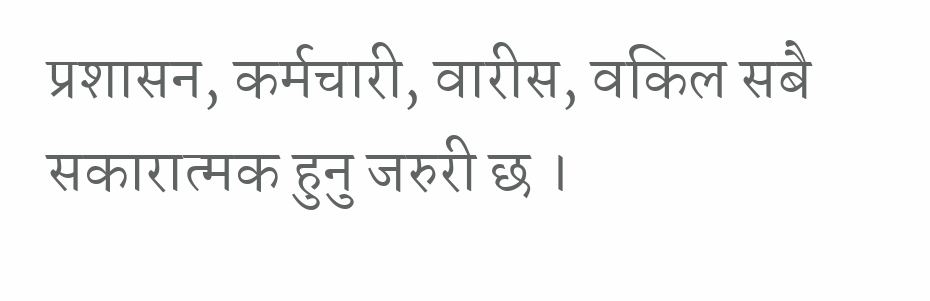प्रशासन, कर्मचारी, वारीस, वकिल सबै सकारात्मक हुनु जरुरी छ ।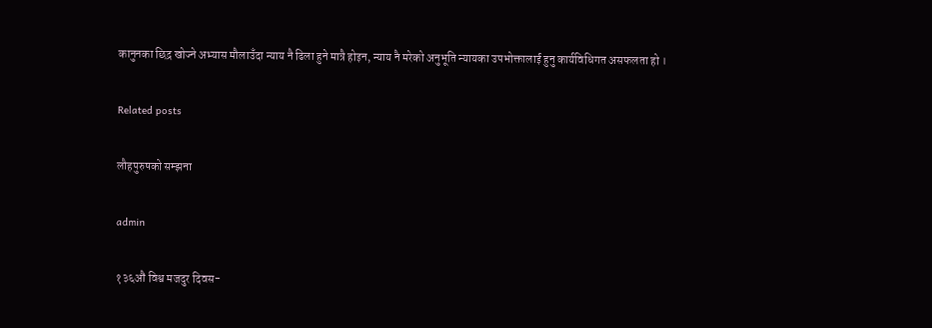कानुनका छिद्र खोज्ने अभ्यास मौलाउँदा न्याय नै ढिला हुने मात्रै होइन, न्याय नै मरेको अनुभूति न्यायका उपभोक्तालाई हुनु कार्यविधिगत असफलता हो ।

Related posts

लौहपुरुषको सम्झना

admin

१३६औं विश्व मजदुर दिवस-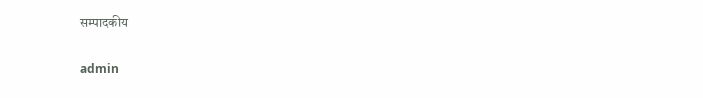सम्पादकीय

admin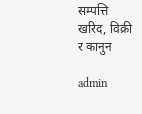सम्पत्ति खरिद, विक्री र कानुन

admin